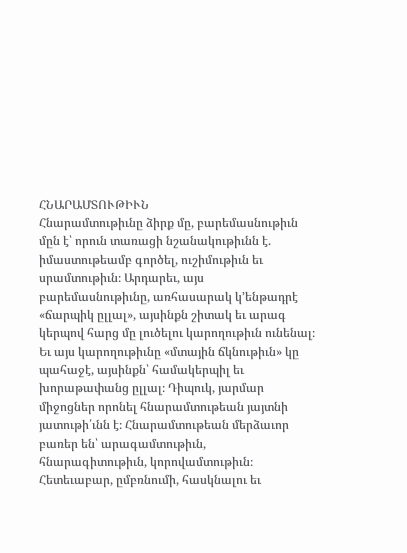ՀՆԱՐԱՄՏՈՒԹԻՒՆ
Հնարամտութիւնը ձիրք մը, բարեմասնութիւն մըն է՝ որուն տառացի նշանակութիւնն է. իմաստութեամբ գործել, ուշիմութիւն եւ սրամտութիւն։ Արդարեւ, այս բարեմասնութիւնը, առհասարակ կ՚ենթադրէ «ճարպիկ ըլլալ», այսինքն շիտակ եւ արագ կերպով հարց մը լուծելու կարողութիւն ունենալ։ Եւ այս կարողութիւնը «մտային ճկնութիւն» կը պահաջէ, այսինքն՝ համակերպիլ եւ խորաթափանց ըլլալ։ Դիպուկ, յարմար միջոցներ որոնել հնարամտութեան յայտնի յատութի՛ւնն է։ Հնարամտութեան մերձաւոր բառեր են՝ արագամտութիւն, հնարագիտութիւն, կորովամտութիւն։
Հետեւաբար, ըմբռնումի, հասկնալու եւ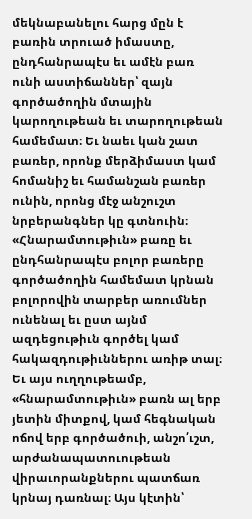մեկնաբանելու հարց մըն է բառին տրուած իմաստը, ընդհանրապէս եւ ամէն բառ ունի աստիճաններ՝ զայն գործածողին մտային կարողութեան եւ տարողութեան համեմատ։ Եւ նաեւ կան շատ բառեր, որոնք մերձիմաստ կամ հոմանիշ եւ համանշան բառեր ունին, որոնց մէջ անշուշտ նրբերանգներ կը գտնուին։
«Հնարամտութիւն» բառը եւ ընդհանրապէս բոլոր բառերը գործածողին համեմատ կրնան բոլորովին տարբեր առումներ ունենալ եւ ըստ այնմ ազդեցութիւն գործել կամ հակազդութիւններու առիթ տալ։ Եւ այս ուղղութեամբ, «հնարամտութիւն» բառն ալ երբ յետին միտքով, կամ հեգնական ոճով երբ գործածուի, անշո՛ւշտ, արժանապատուութեան վիրաւորանքներու պատճառ կրնայ դառնալ։ Այս կէտին՝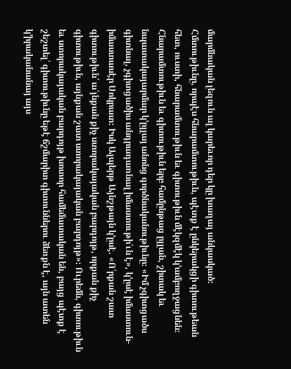մարմնական լեզուն ալ կարեւոր դեր կը խաղայ անկասկած։
Հմտութիւնը, որպէս հնարամտութիւն, պէտք է ընկերակցի գիտութեան հետ, ուստի, հնարամտութիւն եւ գիտութիւն մէկզմէկ կ՚ամբողջացնեն։ Հնարամտութիւն եւ գիտութիւն երբ համընթաց ըլլան, շիտակ եւ նպատակայարմար կ՚ըլլայ անոնց գործնականութիւնը։ «Իմ չգիտցածս գիտնալ, չգիտցածիս անդրադառնալ իմաստութի՛ւն է», կ՚ըսէ իմաստուն-իմաստասէր Սոկրատ։ Իսկ Ալպերթ Այնշթայն կ՚ըսէ. «Ո՛րքան շատ գիտութիւն՝ ա՛յնքան քիչ ստորակայական բարդոյթ, որքան քիչ գիտութիւն, այնքան շատ ստորակայական բարդոյթ»։ Ուրեմն, գիտութիւն եւ ստորակայական բարդոյթ խոտոր համեմատական են, բայց պէտք է շեշտել՝ գիտութիւնը եթէ ճշմարիտ գիտուններու ձեռքն է, այն ատեն կ՚իրականանայ այս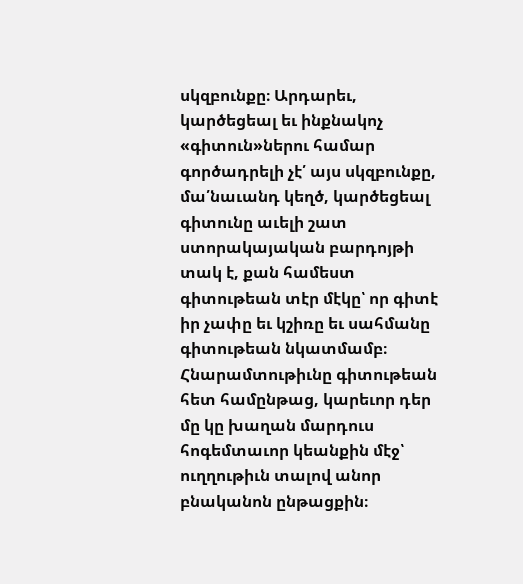սկզբունքը։ Արդարեւ, կարծեցեալ եւ ինքնակոչ «գիտուն»ներու համար գործադրելի չէ՛ այս սկզբունքը, մա՛նաւանդ կեղծ, կարծեցեալ գիտունը աւելի շատ ստորակայական բարդոյթի տակ է, քան համեստ գիտութեան տէր մէկը՝ որ գիտէ իր չափը եւ կշիռը եւ սահմանը գիտութեան նկատմամբ։
Հնարամտութիւնը գիտութեան հետ համընթաց, կարեւոր դեր մը կը խաղան մարդուս հոգեմտաւոր կեանքին մէջ՝ ուղղութիւն տալով անոր բնականոն ընթացքին։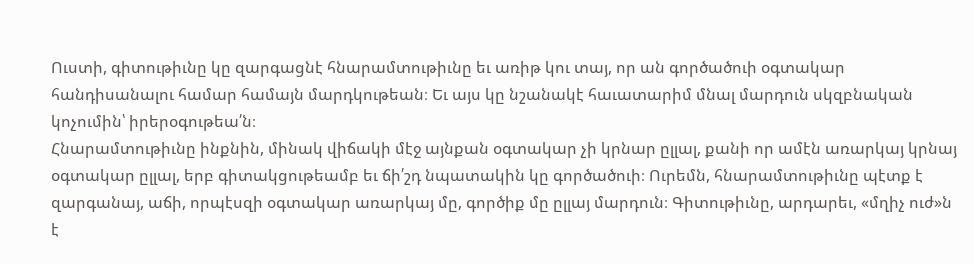Ուստի, գիտութիւնը կը զարգացնէ հնարամտութիւնը եւ առիթ կու տայ, որ ան գործածուի օգտակար հանդիսանալու համար համայն մարդկութեան։ Եւ այս կը նշանակէ հաւատարիմ մնալ մարդուն սկզբնական կոչումին՝ իրերօգութեա՛ն։
Հնարամտութիւնը ինքնին, մինակ վիճակի մէջ այնքան օգտակար չի կրնար ըլլալ, քանի որ ամէն առարկայ կրնայ օգտակար ըլլալ, երբ գիտակցութեամբ եւ ճի՛շդ նպատակին կը գործածուի։ Ուրեմն, հնարամտութիւնը պէտք է զարգանայ, աճի, որպէսզի օգտակար առարկայ մը, գործիք մը ըլլայ մարդուն։ Գիտութիւնը, արդարեւ, «մղիչ ուժ»ն է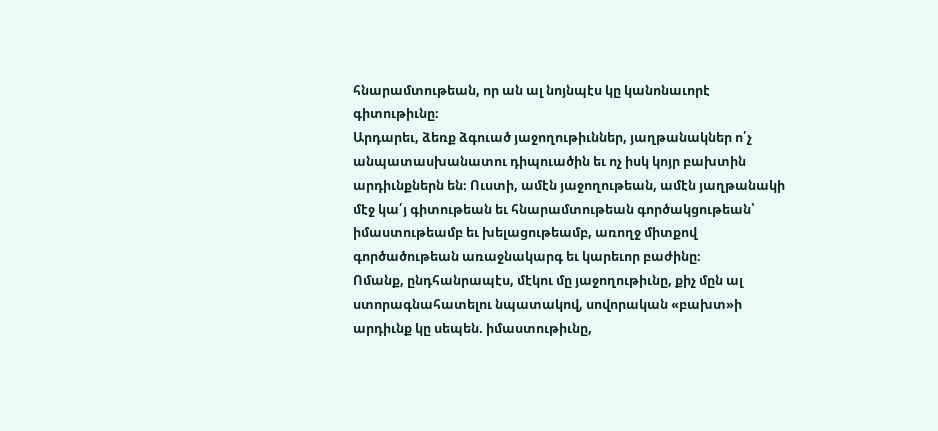հնարամտութեան, որ ան ալ նոյնպէս կը կանոնաւորէ գիտութիւնը։
Արդարեւ, ձեռք ձգուած յաջողութիւններ, յաղթանակներ ո՛չ անպատասխանատու դիպուածին եւ ոչ իսկ կոյր բախտին արդիւնքներն են։ Ուստի, ամէն յաջողութեան, ամէն յաղթանակի մէջ կա՛յ գիտութեան եւ հնարամտութեան գործակցութեան՝ իմաստութեամբ եւ խելացութեամբ, առողջ միտքով գործածութեան առաջնակարգ եւ կարեւոր բաժինը։
Ոմանք, ընդհանրապէս, մէկու մը յաջողութիւնը, քիչ մըն ալ ստորագնահատելու նպատակով, սովորական «բախտ»ի արդիւնք կը սեպեն. իմաստութիւնը,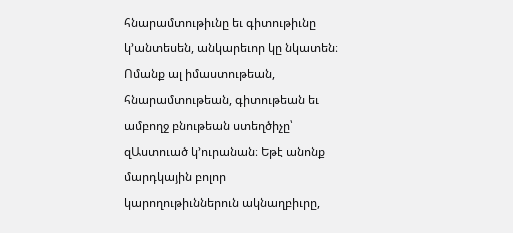հնարամտութիւնը եւ գիտութիւնը կ՚անտեսեն, անկարեւոր կը նկատեն։ Ոմանք ալ իմաստութեան, հնարամտութեան, գիտութեան եւ ամբողջ բնութեան ստեղծիչը՝ զԱստուած կ՚ուրանան։ Եթէ անոնք մարդկային բոլոր կարողութիւններուն ակնաղբիւրը,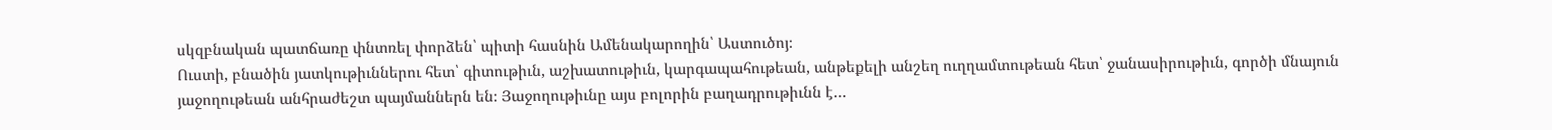սկզբնական պատճառը փնտռել փորձեն՝ պիտի հասնին Ամենակարողին՝ Աստուծոյ։
Ուստի, բնածին յատկութիւններու հետ՝ գիտութիւն, աշխատութիւն, կարգապահութեան, անթեքելի անշեղ ուղղամտութեան հետ՝ ջանասիրութիւն, գործի մնայուն յաջողութեան անհրաժեշտ պայմաններն են։ Յաջողութիւնը այս բոլորին բաղադրութիւնն է…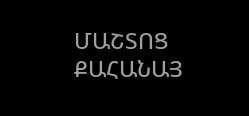ՄԱՇՏՈՑ ՔԱՀԱՆԱՅ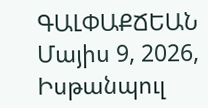ԳԱԼՓԱՔՃԵԱՆ
Մայիս 9, 2026, Իսթանպուլ